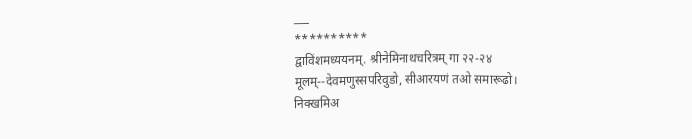___
**********
द्वाविंशमध्ययनम्. श्रीनेमिनाथचरित्रम् गा २२-२४
मूलम्--देवमणुस्सपरिवुडो, सीआरयणं तओ समारूढो।
निक्खमिअ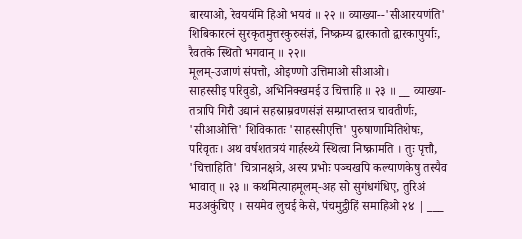बारयाओ, रेवययंमि हिओ भयवं ॥ २२ ॥ व्याख्या--'सीआरयणंति' शिबिकारत्नं सुरकृतमुत्तरकुरुसंज्ञं, निष्क्रम्य द्वारकातो द्वारकापुर्याः, रैवतके स्थितो भगवान् ॥ २२॥
मूलम्-उजाणं संपत्तो, ओइण्णो उत्तिमाओ सीआओ।
साहस्सीइ परिवुडो, अभिनिक्खमई उ चित्ताहि ॥ २३ ॥ __ व्याख्या-तत्रापि गिरौ उद्यानं सहस्राम्रवणसंज्ञं सम्प्राप्तस्तत्र चावतीर्णः, 'सीआओत्ति' शिविकातः 'साहस्सीएत्ति' पुरुषाणामितिशेषः, परिवृतः। अथ वर्षशतत्रयं गार्हस्थ्ये स्थित्वा निष्क्रामति । तुः पृत्तौ, 'चित्ताहिति' चित्रानक्षत्रे, अस्य प्रभोः पञ्चखपि कल्याणकेषु तस्यैव भावात् ॥ २३ ॥ कथमित्याहमूलम्-अह सो सुगंधगंधिए, तुरिअं मउअकुंचिए । सयमेव लुचई केसे, पंचमुट्ठीहिं समाहिओ २४ | ___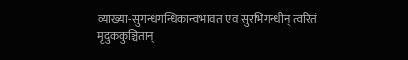व्याख्या-सुगन्धगन्धिकान्वभावत एव सुरभिगन्धीन् त्वरितं मृदुककुञ्चितान्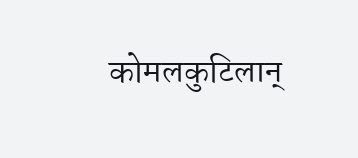कोमलकुटिलान्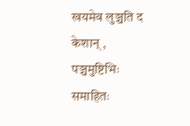खयमेव लुञ्चति द केशान् , पञ्चमुष्टिभिः समाहितः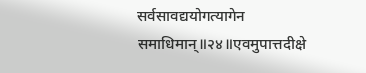सर्वसावद्ययोगत्यागेन समाधिमान्॥२४॥एवमुपात्तदीक्षे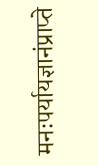मनःपर्यायज्ञानंप्राप्ते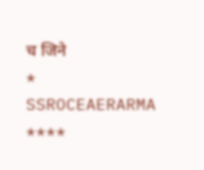च जिने
*
SSROCEAERARMA
****